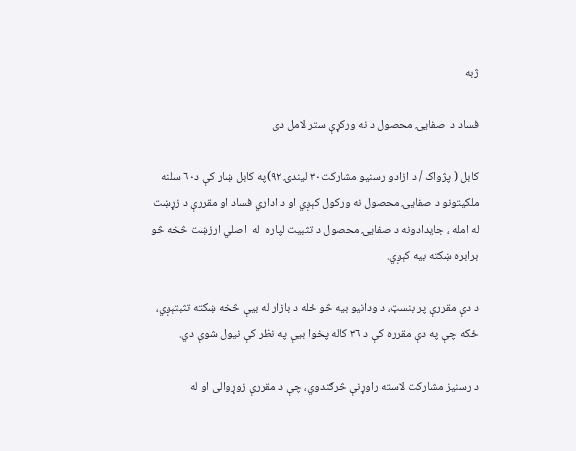ژبه

فساد د  صفايۍ محصول د نه ورکړې ستر لامل دى

کابل ( پژواک / د ازادو رسنيو مشارکت٣٠ ليندۍ ٩٢)په کابل ښار کې د٦٠ سلنه ملکيتونو د صفايۍ محصول نه ورکول کېږي او د اداري فساد او مقررې د زړښت له امله ، جايدادونه د صفايۍ محصول د تثبيت لپاره  له  اصلي ارزښت څخه څو برابره ښکته بيه کېږي.

د دې مقررې پر بنسټ، د ودانيو بيه څو ځله د بازار له بيې څخه ښکته تثبتېږي، ځکه چې په دې مقرره کې د ٣٦ کاله پخوا بيې په نظر کې نيول شوې دي.

د رسنيز مشارکت لاسته راوړنې څرګندوي، چې د مقررې زوړوالى او له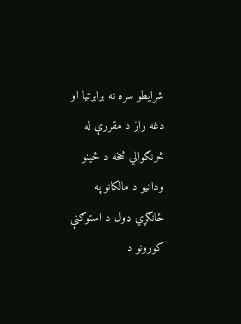شرايطو سره نه برابرتيا او دغه راز د مقررې له څرنګوالي څخه د ځينو ودانيو د مالکانو په ځانګړي ډول د استوګنې کورونو د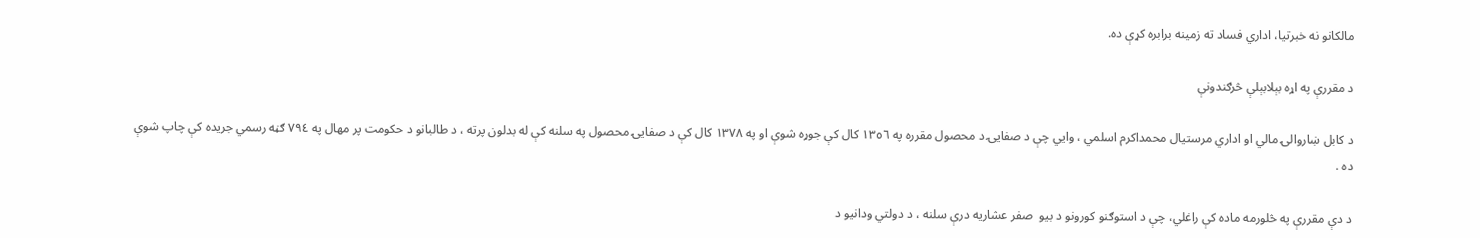مالکانو نه خبرتيا، اداري فساد ته زمينه برابره کړې ده.

د مقررې په اړه بېلابېلې څرګندونې

د کابل ښاروالۍ مالي او اداري مرستيال محمداکرم اسلمي ، وايي چې د صفايۍ د محصول مقرره په ١٣٥٦ کال کې جوړه شوې او په ١٣٧٨ کال کې د صفايۍ محصول په سلنه کې له بدلون پرته ، د طالبانو د حکومت پر مهال په ٧٩٤ ګڼه رسمي جريده کې چاپ شوې ده .

د دې مقررې په څلورمه ماده کې راغلي، چې د استوګنو کورونو د بيو  صفر عشاريه درې سلنه ، د دولتي ودانيو د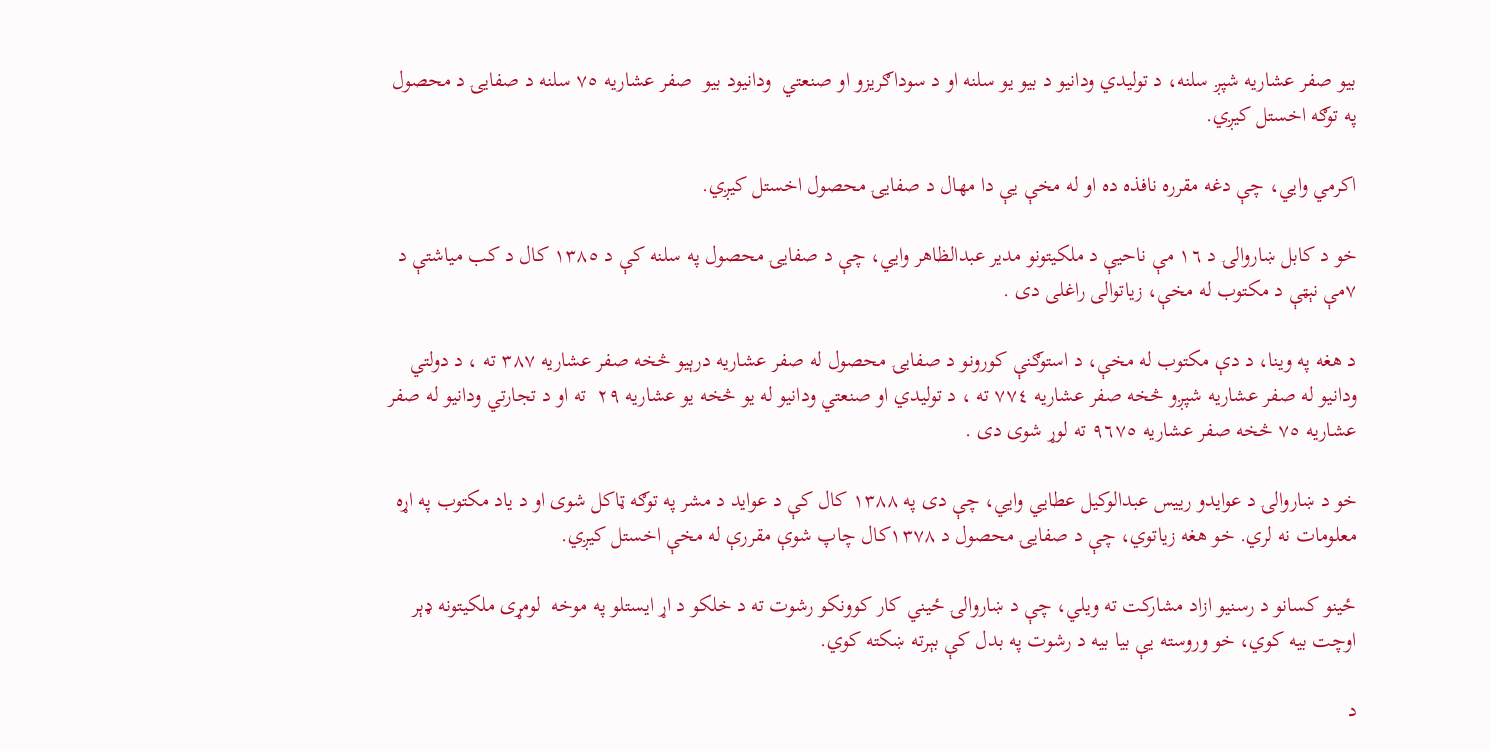بيو صفر عشاريه شپږ سلنه، د توليدي ودانيو د بيو يو سلنه او د سوداګريزو او صنعتي  ودانيود بيو  صفر عشاريه ٧٥ سلنه د صفايۍ د محصول په توګه اخستل کيږي.

اکرمي وايي، چې دغه مقرره نافذه ده او له مخې يې دا مهال د صفايۍ محصول اخستل کيږي.

خو د کابل ښاروالۍ د ١٦ مې ناحيې د ملکيتونو مدير عبدالظاهر وايي، چې د صفايۍ محصول په سلنه کې د ١٣٨٥ کال د کب مياشتې د ٧مې نېټې د مکتوب له مخې، زياتوالى راغلى دى .

د هغه په وينا، د دې مکتوب له مخې، د استوګنې کورونو د صفايۍ محصول له صفر عشاريه درېيو څخه صفر عشاريه ٣٨٧ ته ، د دولتي ودانيو له صفر عشاريه شپږو څخه صفر عشاريه ٧٧٤ ته ، د توليدي او صنعتي ودانيو له يو څخه يو عشاريه ٢٩  ته او د تجارتي ودانيو له صفر عشاريه ٧٥ څخه صفر عشاريه ٩٦٧٥ ته لوړ شوى دى .

خو د ښاروالۍ د عوايدو رييس عبدالوکيل عطايي وايي، چې دى په ١٣٨٨ کال کې د عوايد د مشر په توګه ټاکل شوى او د ياد مکتوب په اړه معلومات نه لري. خو هغه زياتوي، چې د صفايۍ محصول د ١٣٧٨کال چاپ شوې مقررې له مخې اخستل کيږي.

ځينو کسانو د رسنيو ازاد مشارکت ته ويلي، چې د ښاروالۍ ځيني کار کوونکو رشوت ته د خلکو د اړ ايستلو په موخه  لومړى ملکيتونه ډېر اوچت بيه کوي، خو وروسته يې بيا بيه د رشوت په بدل کې بېرته ښکته کوي.

د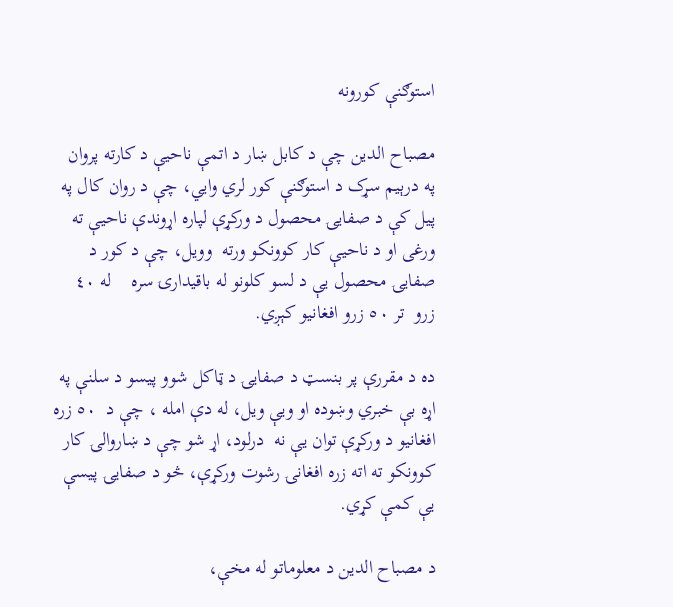استوګنې کورونه

مصباح الدين چې د کابل ښار د اتمې ناحيې د کارته پروان په درېيم سړک د استوګنې کور لري وايي، چې د روان کال په پيل کې د صفايۍ محصول د ورکړې لپاره اړوندې ناحيې ته ورغى او د ناحيې کار کوونکو ورته  وويل، چې د کور د صفايۍ محصول يې د لسو کلونو له باقيدارۍ سره    له ٤٠ زرو  تر ٥٠ زرو افغانيو کېږي.

ده د مقررې پر بنسټ د صفايۍ د ټاکل شوو پيسو د سلنې په اړه بې خبري وښوده او ويې ويل، له دې امله ، چې د  ٥٠ زره افغانيو د ورکړې توان يې نه  درلود، اړ شو چې د ښاروالۍ کار کوونکو ته اته زره افغانۍ رشوت ورکړې، څو د صفايۍ پيسې يې کمې کړي.

د مصباح الدين د معلوماتو له مخې،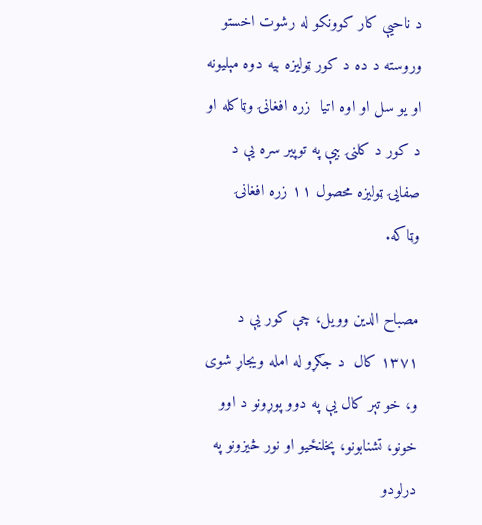د ناحيې کار کوونکو له رشوت اخستو وروسته د ده د کور ټوليزه بيه دوه مېليونه او يو سل او اوه اتيا  زره افغانۍ وټاکله او د کور د کلنۍ بيې په توپير سره يې د صفايۍ ټوليزه محصول ١١ زره افغانۍ وټاکه.

مصباح الدين وويل، چې کور يې د ١٣٧١ کال  د جګړو له امله ويجاړ شوى و، خو تېر کال يې په دوو پوړونو د اوو خونو، تشنابونو، پخلنځيو او نور څيزونو په درلودو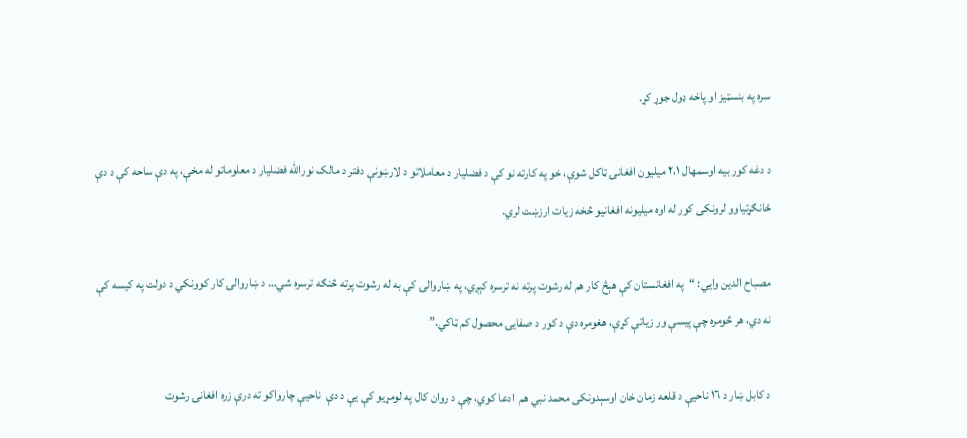سره په بنسټيز او پاخه ډول جوړ کړ.

د دغه کور بيه اوسمهال ٢،١ ميليون افغانۍ ټاکل شوې، خو په کارته نو کې د فضليار د معاملاتو د لارښونې دفتر د مالک نورالله فضليار د معلوماتو له مخې، په دې ساحه کې د دې ځانګړتياوو لرونکى کور له اوه ميليونه افغانيو څخه زيات ارزښت لري.

مصباح الدين وايي: “په افغانستان کې هېڅ کار هم له رشوت پرته نه ترسره کېږي، په ښاروالۍ کې به له رشوت پرته څنګه ترسره شي… د ښاروالۍ کار کوونکي د دولت په کيسه کې نه دي، هر څومره چې پيسې ور زياتې کړې، هغومره دې د کور د صفايۍ محصول کم ټاکي.”

د کابل ښار د ١٦ ناحيې د قلعه زمان خان اوسېدونکى محمد نبي هم  ادعا کوي، چې د روان کال په لومړيو کې يې د دې  ناحيې چارواکو ته درې زره افغانۍ رشوت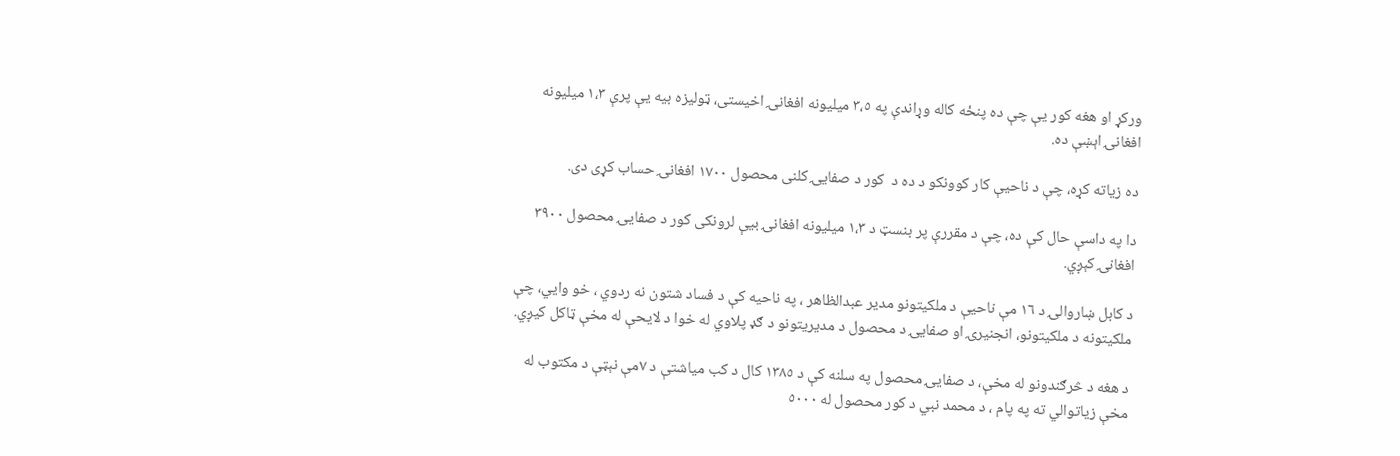ورکړ او هغه کور يې چې ده پنځه کاله وړاندې په ٣،٥ ميليونه افغانۍ اخيستى، ټوليزه بيه يې پرې ١،٣ ميليونه افغانۍ اېښې ده.

ده زياته کړه، چې د ناحيې کار کوونکو د ده د  کور د صفايۍ کلنى محصول ١٧٠٠ افغانۍ حساب کړى دى.

دا په داسې حال کې ده، چې د مقررې پر بنسټ د ١،٣ ميليونه افغانۍ بيې لرونکى کور د صفايۍ محصول ٣٩٠٠ افغانۍ کېږي.

د کابل ښاروالۍ د ١٦ مې ناحيې د ملکيتونو مدير عبدالظاهر ، په ناحيه کې د فساد شتون نه ردوي ، خو وايي، چې ملکيتونه د ملکيتونو، انجنيرۍ او صفايۍ د محصول د مديريتونو د ګډ پلاوي له خوا د لايحې له مخې ټاکل کيږي.

د هغه د څرګندونو له مخې، د صفايۍ محصول په سلنه کې د ١٣٨٥ کال د کب مياشتې د ٧مې نېټې د مکتوب له مخې زياتوالي ته په پام ، د محمد نبي د کور محصول له ٥٠٠٠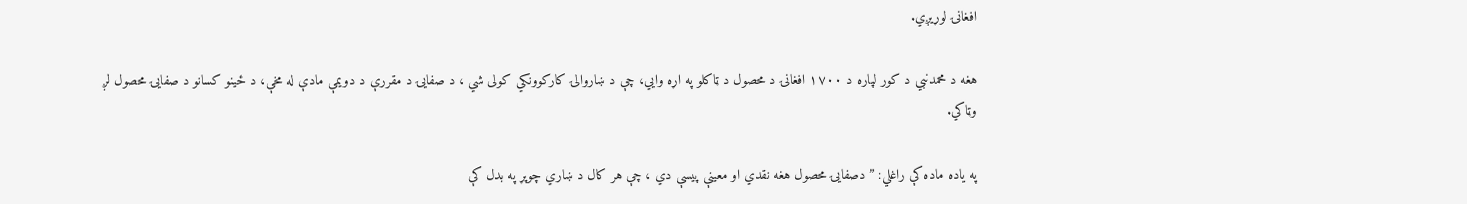افغانۍ لوړيږي.

هغه د محمدنبي د کور لپاره د ١٧٠٠ افغانۍ د محصول د ټاکلو په اړه وايي، چې د ښاروالۍ کارکوونکي کولى شي ، د صفايۍ د مقررې د دويمې مادې له مخې، د ځينو کسانو د صفايۍ محصول لږ وټاکي.

په ياده ماده کې راغلي: ” دصفايۍ محصول هغه نقدي او معينې پيسې دي ، چې هر کال د ښاري چوپړ په بدل کې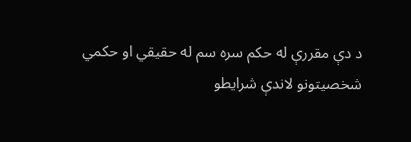د دې مقررې له حکم سره سم له حقيقي او حکمي شخصيتونو لاندې شرايطو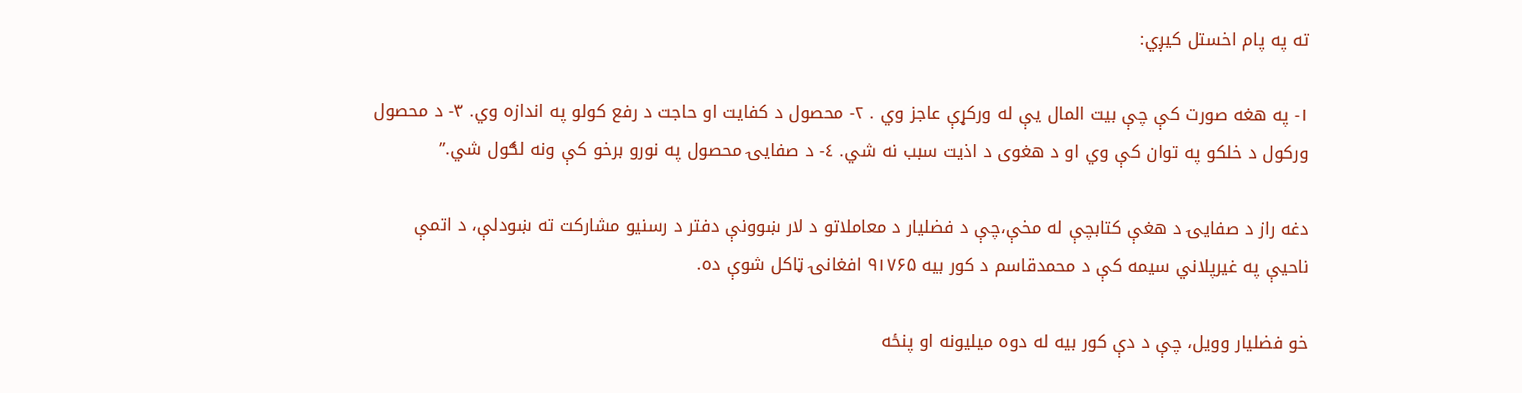ته په پام اخستل کيږي:

١- په هغه صورت کې چې بيت المال يې له ورکړې عاجز وي . ٢- محصول د کفايت او حاجت د رفع کولو په اندازه وي. ٣- د محصول ورکول د خلکو په توان کې وي او د هغوى د اذيت سبب نه شي. ٤- د صفايۍ محصول په نورو برخو کې ونه لګول شي.”

دغه راز د صفايۍ د هغې کتابچې له مخې،چې د فضليار د معاملاتو د لار ښوونې دفتر د رسنيو مشارکت ته ښودلې، د اتمې ناحيې په غيرپلاني سيمه کې د محمدقاسم د کور بيه ۹۱۷۶۵ افغانۍ ټاکل شوې ده.

خو فضليار وويل، چې د دې کور بيه له دوه ميليونه او پنځه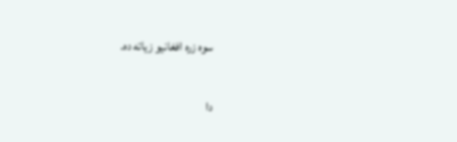سوه زره افغانيو زياته ده.

دا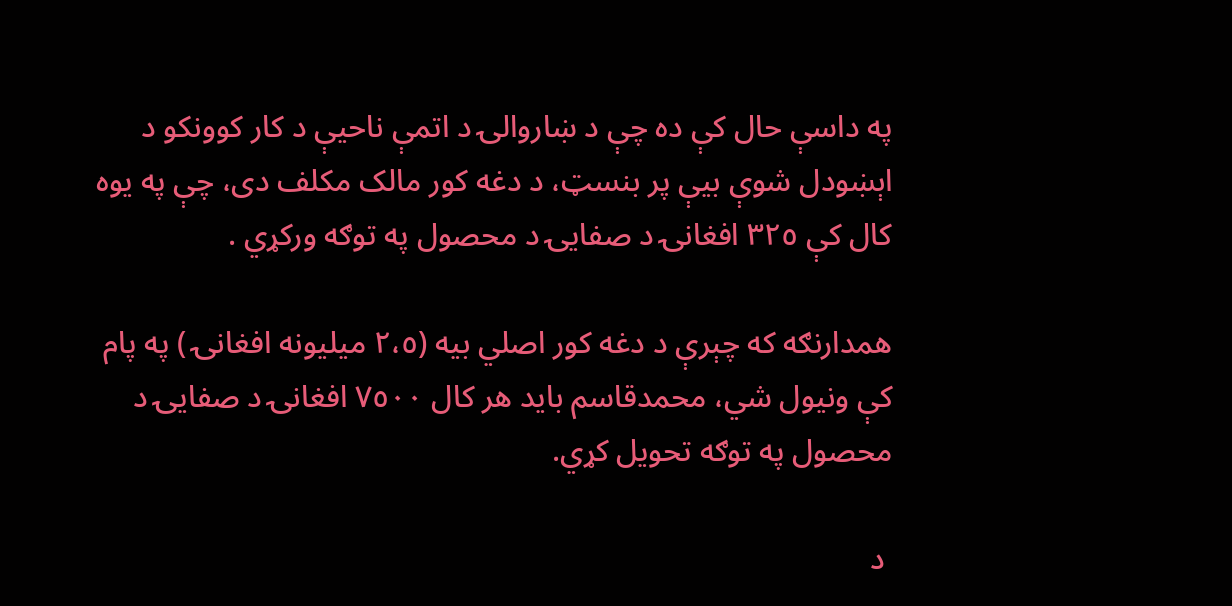په داسې حال کې ده چې د ښاروالۍ د اتمې ناحيې د کار کوونکو د اېښودل شوې بيې پر بنسټ، د دغه کور مالک مکلف دى، چې په يوه کال کې ٣٢٥ افغانۍ د صفايۍ د محصول په توګه ورکړي .

همدارنګه که چېرې د دغه کور اصلي بيه (٢،٥ ميليونه افغانۍ ) په پام  کې ونيول شي، محمدقاسم بايد هر کال ٧٥٠٠ افغانۍ د صفايۍ د محصول په توګه تحويل کړي.

 د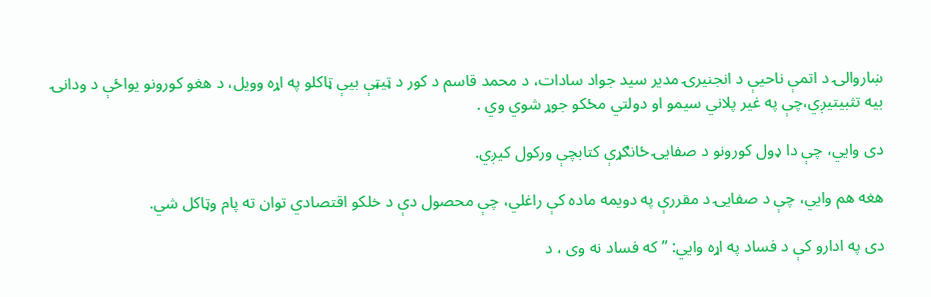ښاروالۍ د اتمې ناحيې د انجنيرۍ مدير سيد جواد سادات، د محمد قاسم د کور د ټيټې بيې ټاکلو په اړه وويل، د هغو کورونو يواځې د ودانۍ بيه تثبيتيږي،چې په غير پلاني سيمو او دولتي مځکو جوړ شوي وي .

دى وايي، چې دا ډول کورونو د صفايۍ ځانګړې کتابچې ورکول کيږي.

هغه هم وايي، چې د صفايۍ د مقررې په دويمه ماده کې راغلي، چې محصول دې د خلکو اقتصادي توان ته پام وټاکل شي.

دى په ادارو کې د فساد په اړه وايي: ” که فساد نه وى ، د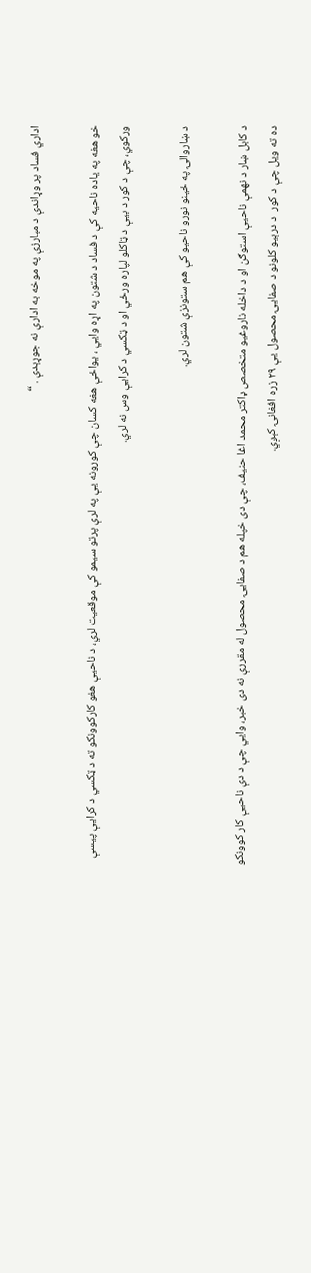اداري فساد پر وړاندې د مبارزې په موخه به ادارې نه جوړېدې . “

خو هغه په ياده ناحيه کې د فساد د شتون په اړه وايي ، يواځې هغه کسان چې کورونه يې په لرې پرتو سيمو کې موقعيت لري، د ناحيې هغو کارکوونکو ته د ټکسي د کرايې پيسې ورکوي، چې د کور د بيې د ټاکلو لپاره ورځي او د ټکسي د کرايې وس نه لري.

د ښاروالۍ په ځينو نورو ناحيو کې هم ستونزې شتون لري.

د کابل ښار د نهمې ناحيې استوګن او د داخله ناروغيو متخصص ډاکتر محمد اغا حنيف، چې دى خپله هم د صفايۍ محصول له مقررې نه دى خبر، وايي چې د دې ناحيې کار کوونکو ده ته ويل چې د کور  د درېيو کلونو د صفايۍ محصول يې ٢٩ زره افغانۍ کېږي.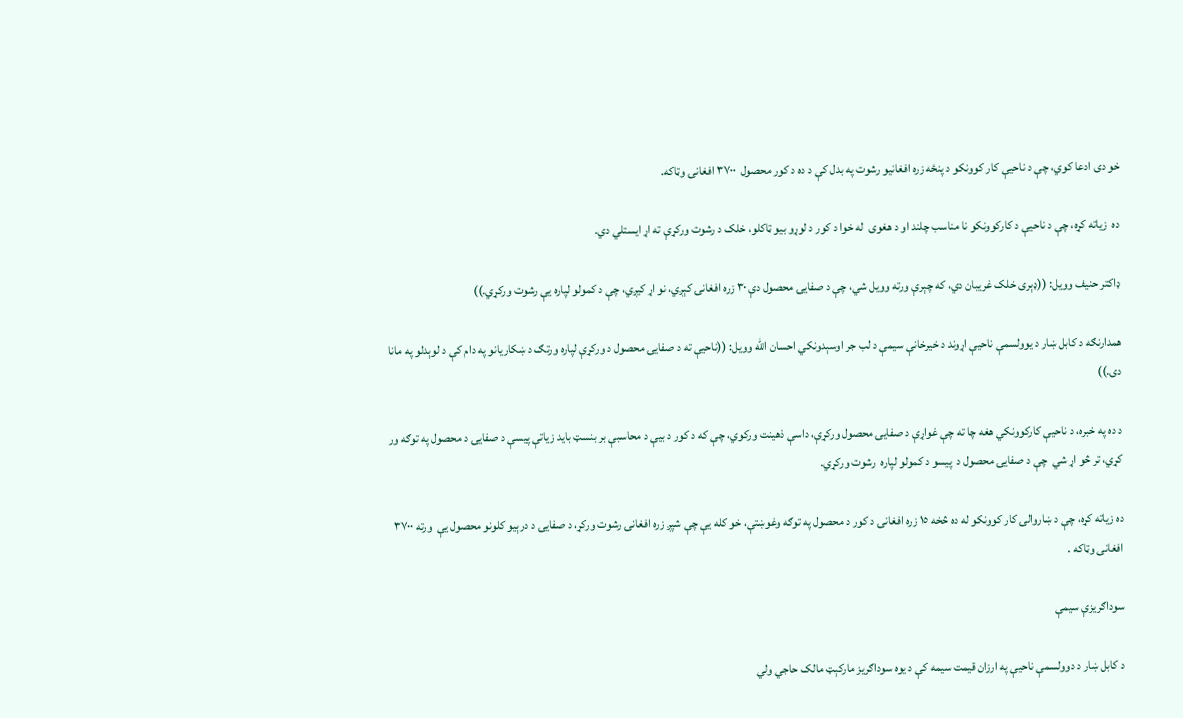خو دى ادعا کوي، چې د ناحيې کار کوونکو د پنځه زره افغانيو رشوت په بدل کې د ده د کور محصول  ٣٧٠٠ افغانۍ وټاکه.

ده  زياته کړه، چې د ناحيې د کارکوونکو نا مناسب چلند او د هغوى  له خوا د کور د لوړو بيو ټاکلو، خلک د رشوت ورکړې ته اړ ايستلي دي.

ډاکتر حنيف وويل: ((ډېرى خلک غريبان دي، که چېرې ورته وويل شي، چې د صفايۍ محصول دې ٣٠ زره افغانۍ کېږي، نو اړ کيږي، چې د کمولو لپاره يې رشوت ورکړي.))

همدارنګه د کابل ښار د يوولسمې ناحيې اړوند د خيرخانې سيمې د لب جر اوسېدونکي احسان الله وويل: ((ناحيې ته د صفايۍ محصول د ورکړې لپاره ورتګ د ښکاريانو په دام کې د لوېدلو په مانا دى.))

د ده په خبره، د ناحيې کارکوونکي هغه چا ته چې غواړې د صفايۍ محصول ورکړې، داسې ذهينت ورکوي، چې که د کور د بيې د محاسبې بر بنسټ بايد زياتې پيسې د صفايۍ د محصول په توګه ور کړي، تر څو اړ شي  چې د صفايۍ محصول د  پيسو د کمولو لپاره  رشوت ورکړي.

ده زياته کړه، چې د ښاروالۍ کار کوونکو له ده څخه ١٥ زره افغانۍ د کور د محصول په توګه وغوښتې، خو کله يې چې شپږ زره افغانۍ رشوت ورکړ، د صفايۍ د درېيو کلونو محصول يې  ورته ٣٧٠٠ افغانى وټاکه .

سوداګريزې سيمې

د کابل ښار د دوولسمې ناحيې په ارزان قيمت سيمه کې د يوه سوداګريز مارکېټ مالک حاجي ولي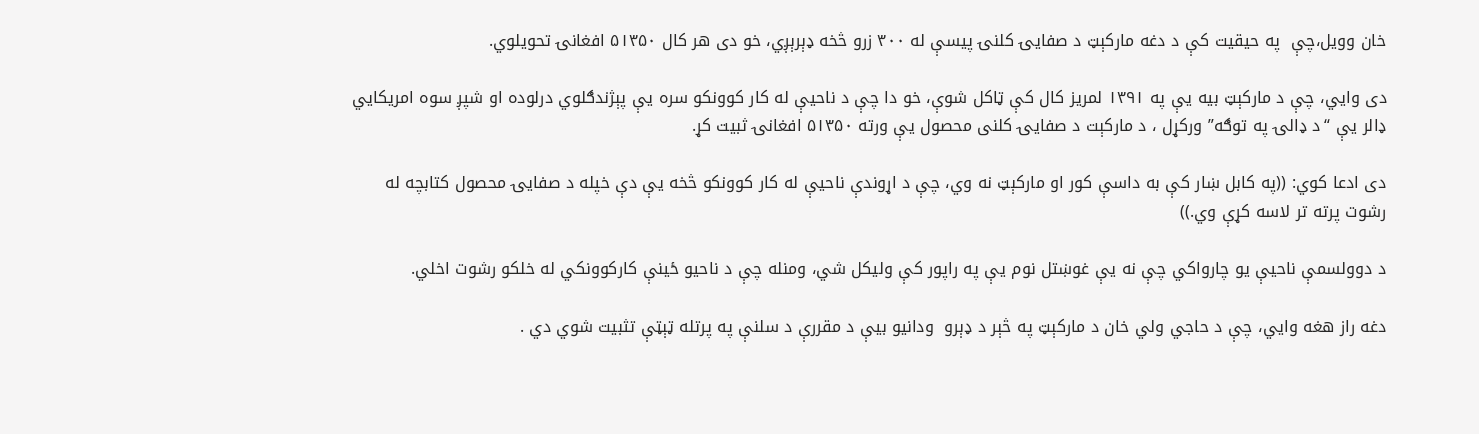خان وويل،چې  په حيقيت کې د دغه مارکېټ د صفايۍ کلنۍ پيسې له ٣٠٠ زرو څخه ډېرېږي، خو دى هر کال ۵۱۳۵۰ افغانۍ تحويلوي.

دى وايي، چې د مارکېټ بيه يې په ١٣٩١ لمريز کال کې ټاکل شوې، خو دا چې د ناحيې له کار کوونکو سره يې پېژندګلوي درلوده او شپږ سوه امريکايي ډالر يې “د ډالۍ په توګه” ورکړل ، د مارکېت د صفايۍ کلنى محصول يې ورته ۵۱۳۵۰ افغانۍ ثبيت کړ.

دى ادعا کوي: ((په کابل ښار کې به داسې کور او مارکېټ نه وي، چې د اړوندې ناحيې له کار کوونکو څخه يې دې خپله د صفايۍ محصول کتابچه له رشوت پرته تر لاسه کړې وي.))

د دوولسمې ناحيې يو چارواکي چې نه يې غوښتل نوم يې په راپور کې وليکل شي، ومنله چې د ناحيو ځينې کارکوونکي له خلکو رشوت اخلي.

دغه راز هغه وايي، چې د حاجي ولي خان د مارکېټ په څېر د ډېرو  ودانيو بيې د مقررې د سلنې په پرتله ټېټې تثبيت شوي دي .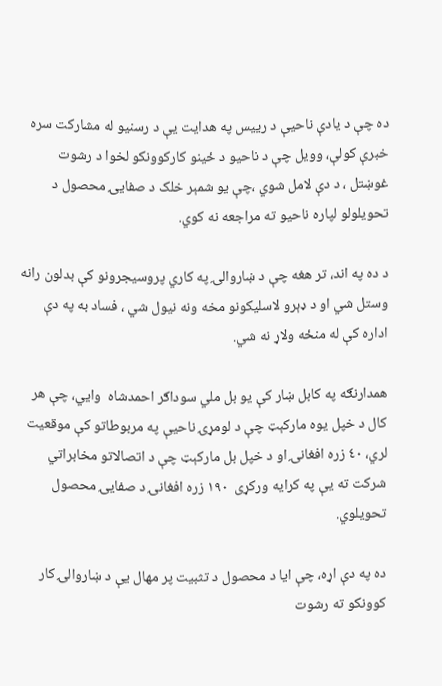ده چې د يادې ناحيې د رييس په هدايت يې د رسنيو له مشارکت سره خبرې کولې، وويل چې د ناحيو د ځينو کارکوونکو لخوا د رشوت غوښتل ، د دې لامل شوي ،چې يو شمېر خلک د صفايۍ محصول د تحويلولو لپاره ناحيو ته مراجعه نه کوي.

د ده په اند، تر هغه چې د ښاروالۍ په کاري پروسيجرونو کې بدلون رانه وستل شي او د ډېرو لاسليکونو مخه ونه نيول شي ، فساد به په دې اداره کې له منځه ولاړ نه شي.

همدارنګه په کابل ښار کې يو بل ملي سوداګر احمدشاه  وايي، چې هر کال د خپل يوه مارکېټ چې د لومړۍ ناحيې په مربوطاتو کې موقعيت لري، ٤٠ زره افغانۍ او د خپل بل مارکېټ چې د اتصالاتو مخابراتي شرکت ته يې په کرايه ورکړى  ١٩٠ زره افغانۍ د صفايۍ محصول تحويلوي.

ده په دې اړه، چې ايا د محصول د تثبيت پر مهال يې د ښاروالۍ کار کوونکو ته رشوت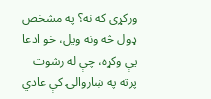ورکړى که نه؟ په مشخص ډول څه ونه ويل، خو ادعا يې وکړه، چې له رشوت پرته په ښاروالۍ کې عادي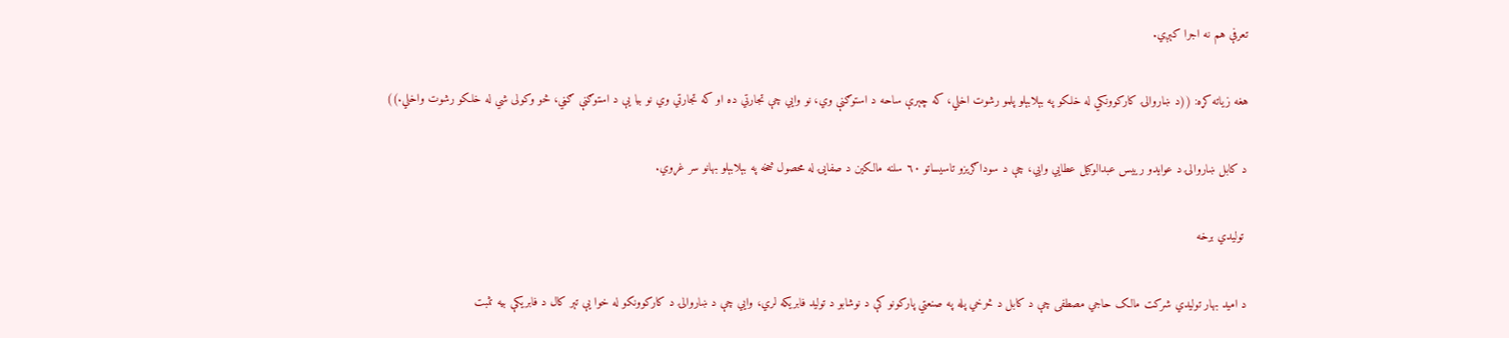تعرفې هم نه اجرا کېږي.

هغه زياته کړه: ((د ښاروالۍ کارکوونکي له خلکو په بېلابېلو پلمو رشوت اخلي، که چېرې ساحه د استوګنې وي، نو وايي چې تجارتي ده او که تجارتي وي نو بيا يې د استوګنې ګڼي، څو وکولى شي له خلکو رشوت واخلي.))

د کابل ښاروالۍ د عوايدو رييس عبدالوکيل عطايي وايي، چې د سوداګريزو تاسيساتو ٦٠ سلنه مالکين د صفايۍ له محصول څخه په بېلابېلو بهانو سر غړوي.

 توليدي برخه

د اميد بهار توليدي شرکت مالک حاجي مصطفى چې د کابل د څرخي پله په صنعتي پارکونو کې د نوشابو د توليد فابريکه لري، وايي چې د ښاروالۍ د کارکوونکو له خوا يې تېر کال د فابريکې بيه تثبت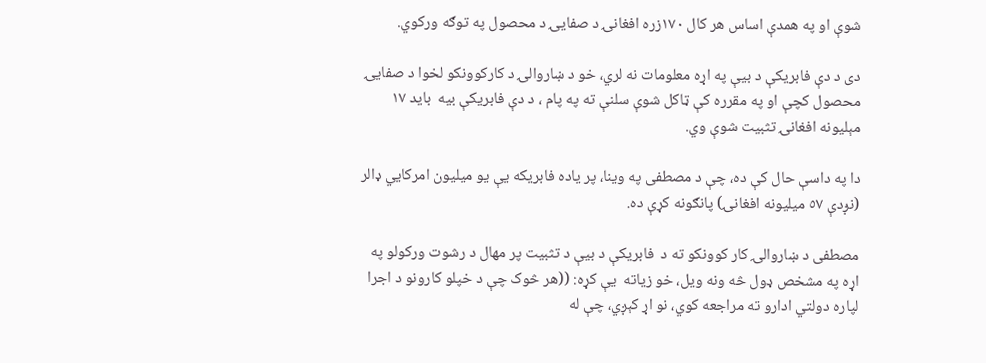شوې او په همدې اساس هر کال ١٧٠زره افغانۍ د صفايۍ د محصول په توګه ورکوي.

دى د دې فابريکې د بيې په اړه معلومات نه لري، خو د ښاروالۍ د کارکوونکو لخوا د صفايۍ محصول کچې او په مقرره کې ټاکل شوې سلنې ته په پام ، د دې فابريکې بيه  بايد ١٧ مېليونه افغانۍ تثبيت شوې وي.

دا په داسې حال کې ده، چې د مصطفى په وينا، پر ياده فابريکه يې يو ميليون امرکايي ډالر (نږدې ٥٧ ميليونه افغانۍ) پانګونه کړې ده.

مصطفى د ښاروالۍ کار کوونکو ته د  فابريکې د بيې د تثبيت پر مهال د رشوت ورکولو په اړه په مشخص ډول څه ونه ويل، خو زياته  يې کړه: ((هر څوک چې د خپلو کارونو د اجرا لپاره دولتي ادارو ته مراجعه کوي، نو اړ کېږي، چې له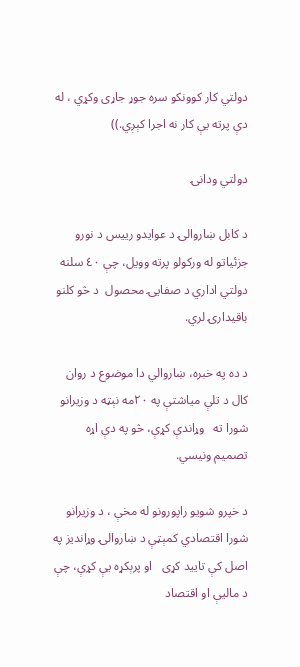دولتي کار کوونکو سره جوړ جاړى وکړي ، له دې پرته يې کار نه اجرا کېږي.))

دولتي ودانۍ

د کابل ښاروالۍ د عوايدو رييس د نورو جزئياتو له ورکولو پرته وويل، چې ٤٠ سلنه دولتي اداري د صفايۍ محصول  د څو کلنو باقيدارۍ لري.

د ده په خبره، ښاروالي دا موضوع د روان کال د تلې مياشتې په ٢٠مه نېټه د وزيرانو شورا ته   وړاندې کړې، څو په دې اړه تصميم ونيسي.

د خپرو شويو راپورونو له مخې ، د وزيرانو شورا اقتصادي کمېټې د ښاروالۍ وړانديز په اصل کې تاييد کړى   او پرېکړه يې کړې، چې د ماليې او اقتصاد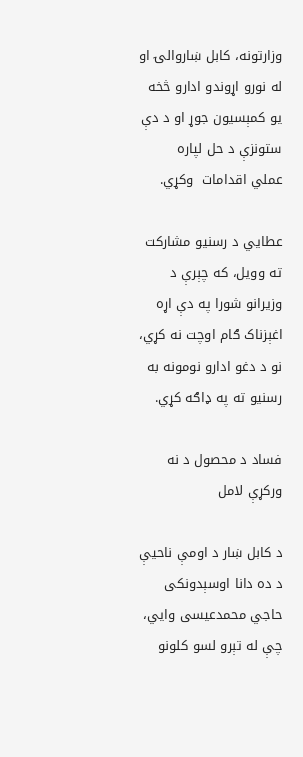وزارتونه، کابل ښاروالۍ او له نورو اړوندو ادارو څخه يو کمېسيون جوړ او د دې ستونزې د حل لپاره  عملي اقدامات  وکړي.

عطايي د رسنيو مشارکت ته وويل، که چېرې د وزيرانو شورا په دې اړه اغېزناک ګام اوچت نه کړي، نو د دغو ادارو نومونه به  رسنيو ته په ډاګه کړي.

فساد د محصول د نه ورکړې لامل

د کابل ښار د اومې ناحيې د ده دانا اوسېدونکى حاجي محمدعيسى وايي، چې له تېرو لسو کلونو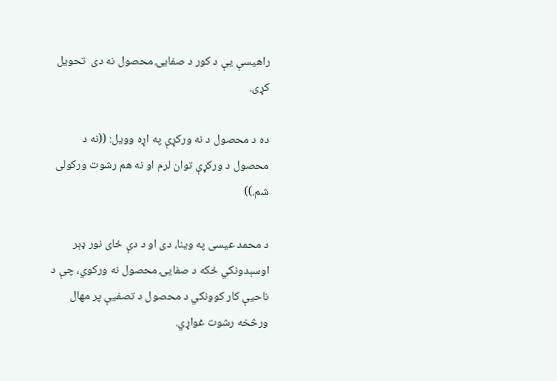راهيسې يې د کور د صفايۍ محصول نه دى  تحويل کړى.

ده د محصول د نه ورکړې په اړه وويل: ((نه د محصول د ورکړې توان لرم او نه هم رشوت ورکولى شم.))

د محمد عيسى په وينا، دى او د دې ځاى نور ډېر اوسېدونکي ځکه د صفايۍ محصول نه ورکوي، چې د ناحيې کار کوونکي د محصول د تصفيې پر مهال ورڅخه رشوت غواړي.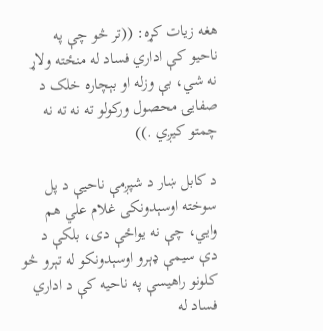هغه زيات کړه: ((تر څو چې په ناحيو کې اداري فساد له منځته ولاړ نه شي، بې وزله او بېچاره خلک د صفايۍ محصول ورکولو ته نه ته نه چمتو کيږي .))

د کابل ښار د شپږمې ناحيې د پل سوخته اوسېدونکى غلام علي هم وايي، چې نه يواځې دى، بلکې د دې سيمې ډېرو اوسېدونکو له تېرو څو کلونو راهيسې په ناحيه کې د اداري فساد له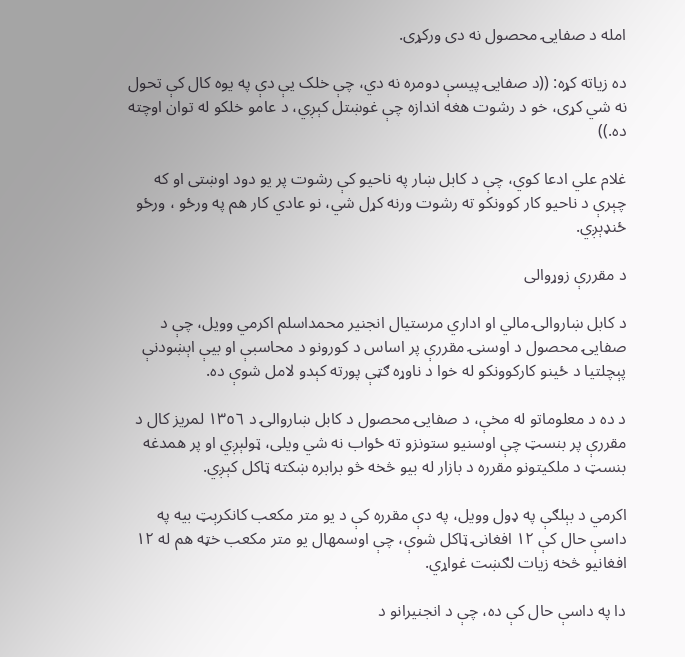امله د صفايۍ محصول نه دى ورکړى.

ده زياته کړه: ((د صفايۍ پيسې دومره نه دي، چې خلک يې دې په يوه کال کې تحول نه شي کړى، خو د رشوت هغه اندازه چې غوښتل کېږي، د عامو خلکو له توان اوچته ده.))

غلام علي ادعا کوي، چې د کابل ښار په ناحيو کې رشوت پر يو دود اوښتى او که چېرې د ناحيو کار کوونکو ته رشوت ورنه کړل شي، نو عادي کار هم په ورځو ، ورځو ځنډېږي.

د مقررې زوړوالى

د کابل ښاروالۍ مالي او اداري مرستيال انجنير محمداسلم اکرمي وويل، چې د صفايۍ محصول د اوسنۍ مقررې پر اساس د کورونو د محاسبې او بيې اېښودنې پېچلتيا د ځينو کارکوونکو له خوا د ناوړه ګټې پورته کېدو لامل شوې ده.

د ده د معلوماتو له مخې، د صفايۍ محصول د کابل ښاروالۍ د ١٣٥٦ لمريز کال د مقررې پر بنسټ چې اوسنيو ستونزو ته ځواب نه شي ويلى، ټولېږي او پر همدغه بنسټ د ملکيتونو مقرره د بازار له بيو څخه څو برابره ښکته ټاکل کېږي.

اکرمي د بېلګې په ډول وويل، په دې مقرره کې د يو متر مکعب کانکرېټ بيه په داسې حال کې ١٢ افغانۍ ټاکل شوې، چې اوسمهال يو متر مکعب خټه هم له ١٢ افغانيو څخه زيات لګښت غواړي.

دا په داسې حال کې ده، چې د انجنيرانو د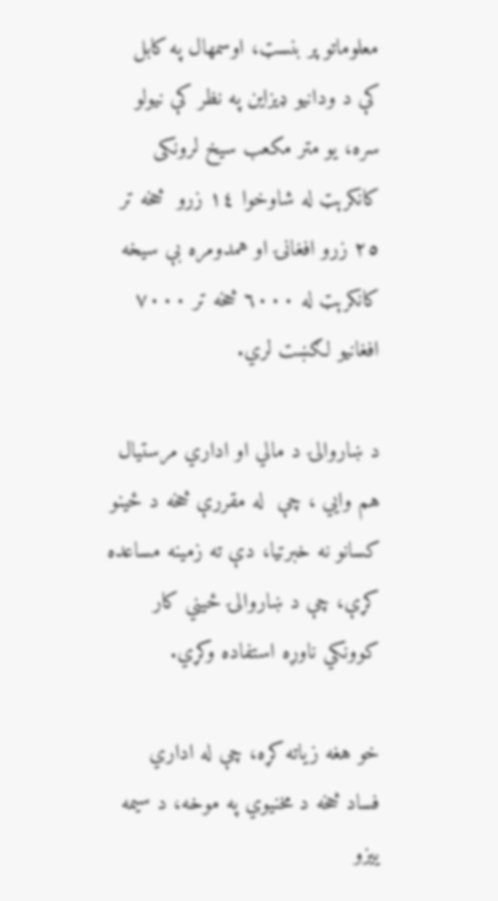معلوماتو پر بنسټ، اوسمهال په کابل کې د ودانيو ډيزاين په نظر کې نيولو سره، يو متر مکعب سيخ لرونکى کانکرېټ له شاوخوا ١٤ زرو  څخه تر ٢٥ زرو افغانۍ او همدومره بې سيخه کانکرېټ له ٦٠٠٠ څخه تر ٧٠٠٠ افغانيو لګښت لري.

د ښاروالۍ د مالي او اداري مرستيال هم وايي ، چې  له مقررې څخه د ځينو کسانو نه خبرتيا، دې ته زمينه مساعده کړې، چې د ښاروالۍ ځيني کار کوونکي ناوړه استفاده وکړي.

خو هغه زياته کړه، چې له اداري فساد څخه د مخنيوي په موخه، د سيمه ييزو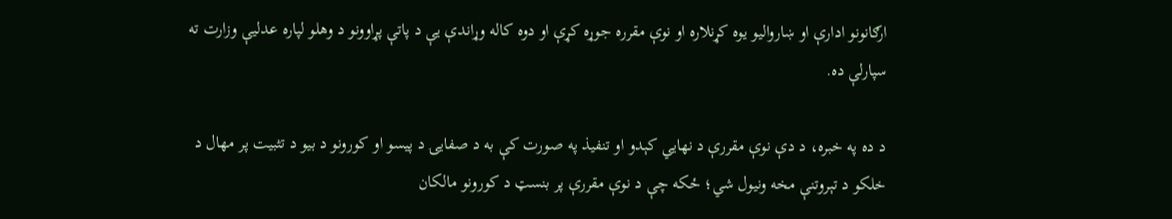ارګانونو ادارې او ښارواليو يوه کړنلاره او نوې مقرره جوړه کړې او دوه کاله وړاندې يې د پاتې پړاوونو د وهلو لپاره عدليې وزارت ته سپارلې ده.

د ده په خبره، د دې نوې مقررې د نهايي کېدو او تنفيذ په صورت کې به د صفايۍ د پيسو او کورونو د بيو د تثبيت پر مهال د خلکو د تېروتنې مخه ونيول شي؛ ځکه چې د نوې مقررې پر بنسټ د کورونو مالکان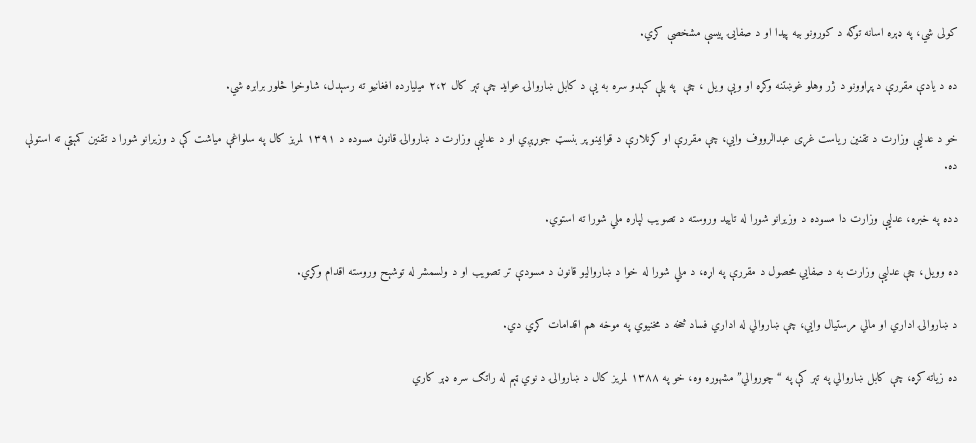کولى شي، په ډېره اسانه توګه د کورونو بيه پيدا او د صفايۍ پيسې مشخصې کړي.

ده د يادې مقررې د پړاوونو د ژر وهلو غوښتنه وکړه او ويې ويل ، چې  په پلې کېدو سره به يې د کابل ښاروالۍ عوايد چې تېر کال ٢،٢ ميليارده افغانيو ته رسېدل، شاوخوا څلور برابره شي.

خو د عدليې وزارت د تقنين رياست غړى عبدالرووف وايي، چې مقررې او کړنلارې د قوانينو پر بنسټ جوړېږي او د عدليې وزارت د ښاروالۍ قانون مسوده د ١٣٩١ لمريز کال په سلواغې مياشت کې د وزيرانو شورا د تقنين کمېټې ته استولې ده.

دده په خبره، عدليې وزارت دا مسوده د وزيرانو شورا له تاييد وروسته د تصويب لپاره ملي شورا ته استوي.

ده وويل، چې عدليې وزارت به د صفايي محصول د مقررې په اړه، د ملي شورا له خوا د ښارواليو قانون د مسودې تر تصويب او د ولسمشر له توشېح وروسته اقدام وکړي.

د ښاروالۍ اداري او مالي مرستيال وايي، چې ښاروالي له اداري فساد څخه د مخنيوي په موخه هم اقدامات کړي دي.

ده زياته کړه، چې کابل ښاروالي په تېر کې په “چوروالي” مشهوره وه، خو په ١٣٨٨ لمريز کال د ښاروالۍ د نوي ټېم له راتګ سره ډېر کاري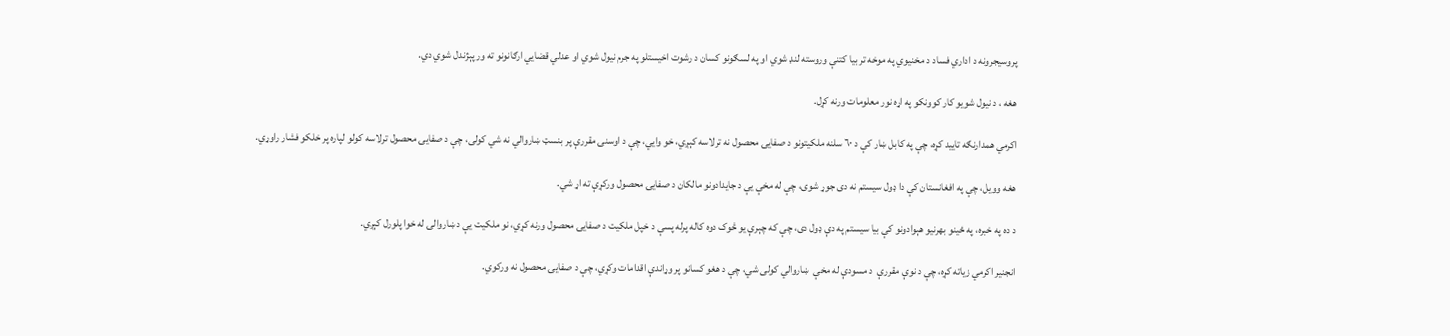پروسيجرونه د اداري فساد د مخنيوي په موخه تر بيا کتنې وروسته لنډ شوي او په لسګونو کسان د رشوت اخيستلو په جرم نيول شوي او عدلي قضايي ارګانونو ته ور پېژندل شوي دي.

هغه ، د نيول شويو کار کوونکو په اړه نور معلومات ورنه کړل.

اکرمي همدارنګه تاييد کړه، چې په کابل ښار کې د ٦٠ سلنه ملکيتونو د صفايۍ محصول نه ترلاسه کېږي، خو وايي، چې د اوسنۍ مقررې پر بنسټ ښاروالي نه شي کولى، چې د صفايۍ محصول ترلاسه کولو لپاره پر خلکو فشار راوړي.

هغه وويل، چې په افغانستان کې دا ډول سيستم نه دى جوړ شوى، چې له مخې يې د جايدادونو مالکان د صفايۍ محصول ورکړې ته اړ شي.

د ده په خبره، په ځينو بهرنيو هېوادونو کې بيا سيستم په دې ډول دى، چې که چېرې يو څوک دوه کاله پرله پسې د خپل ملکيت د صفايۍ محصول ورنه کړي، نو ملکيت يې د ښاروالۍ له خوا پلورل کېږي.

انجنير اکرمي زياته کړه، چې د نوې مقررې  د مسودې له مخې  ښاروالي کولى شي، چې د هغو کسانو پر وړاندې اقدامات وکړي، چې د صفايۍ محصول نه ورکوي.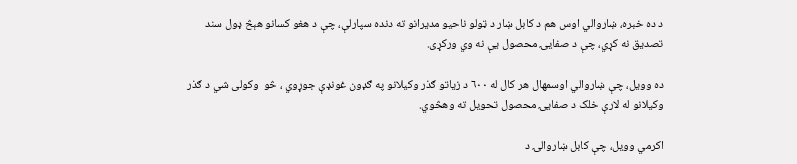د ده خبره، ښاروالي اوس هم د کابل ښار د ټولو ناحيو مديرانو ته دنده سپارلې، چې د هغو کسانو هېڅ ډول سند تصديق نه کړي، چې د صفايۍ محصول يې نه وي ورکړى.

ده وويل، چې ښاروالي اوسمهال هر کال له ٦٠٠ د زياتو ګذر وکيلانو په ګډون غونډې جوړوي ، څو  وکولى شي د ګذر وکيلانو له لارې خلک د صفايۍ محصول تحويل ته وهڅوي.

اکرمي وويل، چې کابل ښاروالۍ د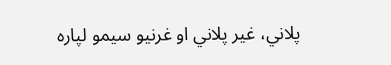پلاني، غير پلاني او غرنيو سيمو لپاره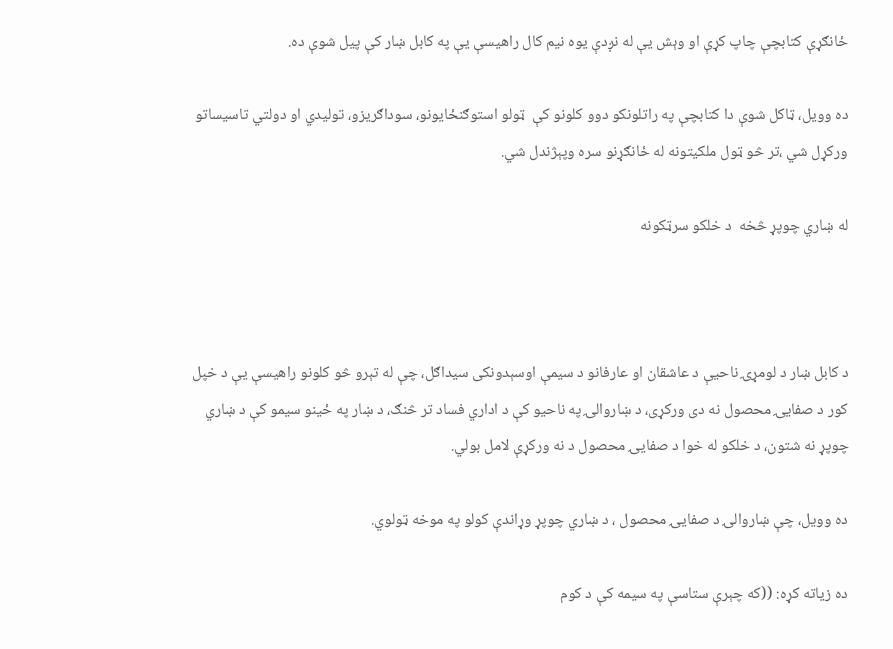ځانګړې کتابچې چاپ کړې او وېش يې له نږدې يوه نيم کال راهيسې يې په کابل ښار کې پيل شوې ده.

ده وويل، ټاکل شوې دا کتابچې په راتلونکو دوو کلونو کې  ټولو استوګنځايونو، سوداګريزو، توليدي او دولتي تاسيساتو ورکړل شي ،تر څو ټول ملکيتونه له ځانګړنو سره وپېژندل شي.

له ښاري چوپړ څخه  د خلکو سرټکونه



د کابل ښار د لومړۍ ناحيې د عاشقان او عارفانو د سيمې اوسېدونکى سيداګل، چې له تېرو څو کلونو راهيسې يې د خپل کور د صفايۍ محصول نه دى ورکړى، د ښاروالۍ په ناحيو کې د اداري فساد تر څنګ، د ښار په ځينو سيمو کې د ښاري چوپړ نه شتون، د خلکو له خوا د صفايۍ محصول د نه ورکړې لامل بولي.

ده وويل، چې ښاروالۍ د صفايۍ محصول ، د ښاري چوپړ وړاندې کولو په موخه ټولوي.

ده زياته کړه: ((که چېرې ستاسې په سيمه کې د کوم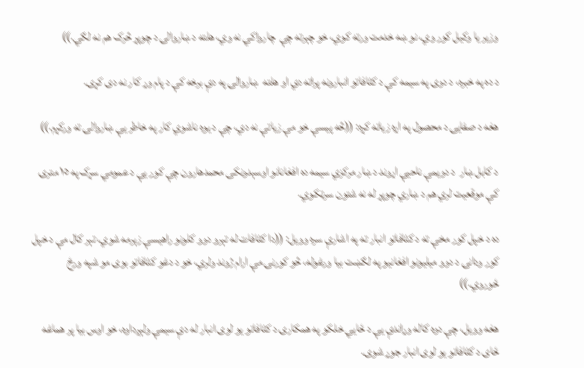وزير يا وکيل کور وي، نو ښه خدمت ورته کوي، خو چېرته چې  چارواکي نه وي، هلته د ښاروالۍ د چوپړ څرک هم نه لګي.))

د ده په خبره، د دوى په سيمه کې د کثافاتو انبارونه پراته دي او هلته  ښاروالۍ په دې برخه کې د پام وړ کار نه دى کړى.

هغه د صفايۍ د محصول په اړه زياته کړه: ((څه پيسې خو مې زياتې نه دي، چې د يوه ناشوي کار په خاطر يې ښاروالۍ ته ورکړم.))

د کابل ښار  د دويمې ناحيې اړوند د ښار مرکزي سيمه ده افغانانو اوسېدونکى محمدهارون چې کور يې د عمومي سړک په ١٥ مترۍ کې موقعيت لري هم د ښاري چوپړ له نه شتون سرټکوي.

ده د خپل کور مخې ته د کثافاتو انبار ته په اشارې سره وويل: ((دا کثافات له تېرو دوو کلونو راهيسې زېرمه شوي، تېر کال مې د خپل کور ودانۍ د دوو ميليونو افغانيو په لګښت بيا ورغوله، څو کورنۍ مې ارام ژوند ولري، خو د دغو کثافاتو بوى مو شپه ورځ ځوروي.))

هغه وويل، چې دوه کاله وړاندې يې د ځايي خلکو په همکارۍ د کثافاتو يو لوى انبار له دې سيمې ولېږداوه، خو اوس بيا پر هماغه ځاى د کثافاتو يو لوى انبار جوړ شوى.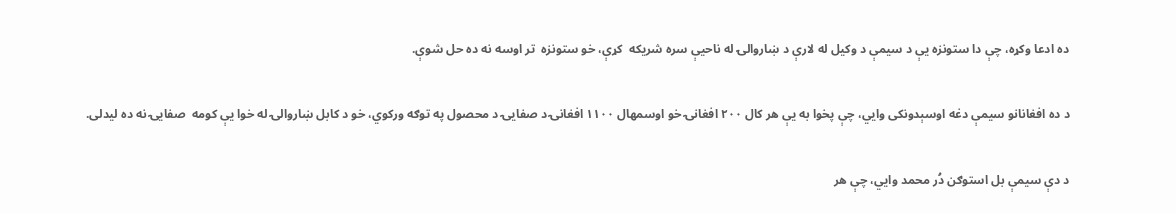ده ادعا وکړه، چې دا ستونزه يې د سيمې د وکيل له لارې د ښاروالۍ له ناحيې سره شريکه  کړې، خو ستونزه  تر اوسه نه ده حل شوې.

د ده افغانانو سيمې دغه اوسېدونکى وايي، چې پخوا به يې هر کال ٢٠٠ افغانۍ خو اوسمهال ١١٠٠ افغانۍ د صفايۍ د محصول په توګه ورکوي، خو د کابل ښاروالۍ له خوا يې کومه  صفايۍ نه ده ليدلى.

د دې سيمې بل استوګن دُر محمد وايي، چې هر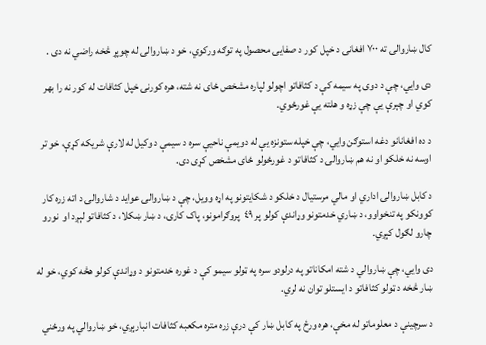کال ښاروالۍ ته ٧٠٠ افغانۍ د خپل کور د صفايۍ محصول په توګه ورکوي، خو د ښاروالۍ له چوپړ څخه راضي نه دى .

دى وايي، چې د دوى په سيمه کې د کثافاتو اچولو لپاره مشخص ځاى نه شته، هره کورنۍ خپل کثافات له کور نه را بهر کوي او چېرې يې چې زړه و هلته يې غورځوي.

د ده افغانانو دغه استوګن وايي، چې خپله ستونزه يې له دويمې ناحيې سره د سيمې د وکيل له لارې شريکه کړې، خو تر اوسه نه خلکو او نه هم ښاروالۍ د کثافاتو د غورځولو ځاى مشخص کړى دى.

د کابل ښاروالۍ اداري او مالي مرستيال د خلکو د شکايتونو په اړه وويل، چې د ښاروالۍ عوايد د شاروالۍ د اته زره کار کوونکو په تنخواوو، د ښاري خدمتونو وړاندې کولو پر ٤٩  پروګرامونو، پاک کارۍ، د ښار ښکلا، د کثافاتو لېږد او  نورو چارو لګول کېږي.

دى وايي، چې ښاروالي د شته امکاناتو په درلودو سره په ټولو سيمو کې د غوره خدمتونو د وړاندې کولو هڅه کوي، خو له ښار څخه د ټولو کثافاتو د ايستلو توان نه لري.

د سرچينې د معلوماتو له مخې، هره ورځ په کابل ښار کې درې زره متره مکعبه کثافات انبارېږي، خو ښاروالي په ورځني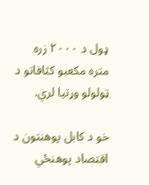ډول د ٢٠٠٠ زره متره مکعبو کثافاتو د ټولولو وړتيا لري.

خو د کابل پوهنتون د اقتصاد پوهنځي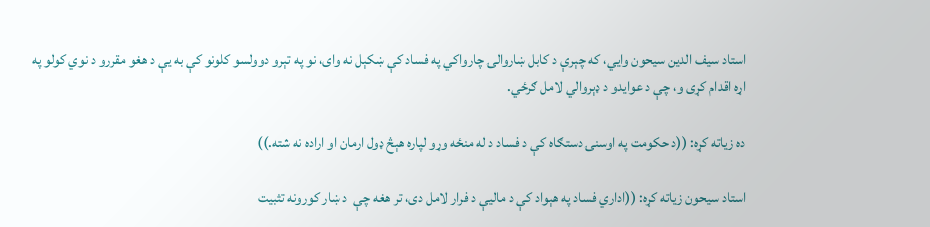استاد سيف الدين سيحون وايي، که چېرې د کابل ښاروالۍ چارواکي په فساد کې ښکېل نه واى، نو په تېرو دوولسو کلونو کې به يې د هغو مقررو د نوي کولو په اړه اقدام کړى و، چې د عوايدو د ډېروالي لامل ګرځي.

ده زياته کړه: ((د حکومت په اوسنۍ دستګاه کې د فساد د له منځه وړو لپاره هېڅ ډول ارمان او اراده نه شته.))

استاد سيحون زياته کړه: ((اداري فساد په هېواد کې د ماليې د فرار لامل دى، تر هغه چې  د ښار کورونه تثبيت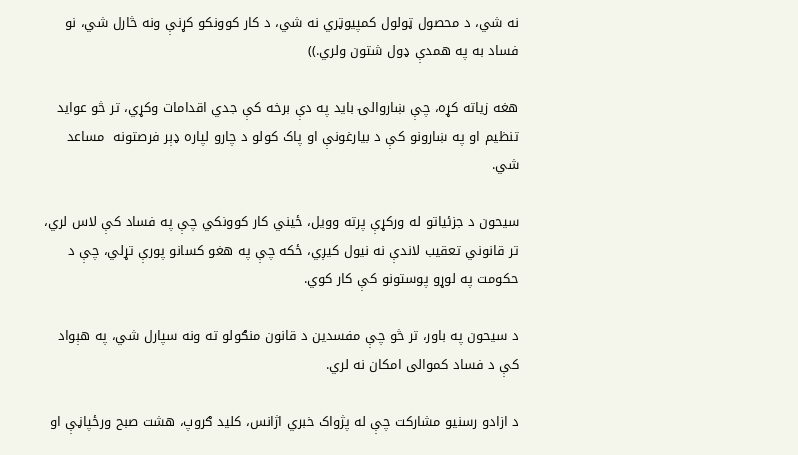نه شي، د محصول ټولول کمپيوټري نه شي، د کار کوونکو کړنې ونه څارل شي، نو فساد به په همدې ډول شتون ولري.))

هغه زياته کړه، چې ښاروالۍ بايد په دې برخه کې جدي اقدامات وکړي، تر څو عوايد تنظيم او په ښارونو کې د بيارغونې او پاک کولو د چارو لپاره ډېر فرصتونه  مساعد شي.

سيحون د جزئياتو له ورکړې پرته وويل، ځيني کار کوونکي چې په فساد کې لاس لري، تر قانوني تعقيب لاندې نه نيول کيږي، ځکه چې په هغو کسانو پورې تړلي، چې د حکومت په لوړو پوستونو کې کار کوي.

د سيحون په باور، تر څو چې مفسدين د قانون منګولو ته ونه سپارل شي، په هېواد کې د فساد کموالى امکان نه لري.

د ازادو رسنيو مشارکت چې له پژواک خبري اژانس، کليد ګروپ، هشت صبح ورځپاڼې او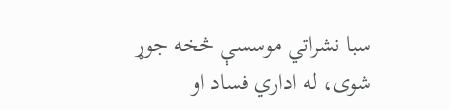سبا نشراتي موسسې څخه جوړ شوى، له اداري فساد او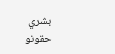بشري حقونو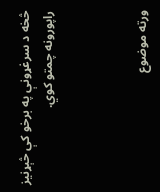څخه د سرغړونې په برخو کې څېړنيز راپورونه چمتو کوي.



ورته موضوع